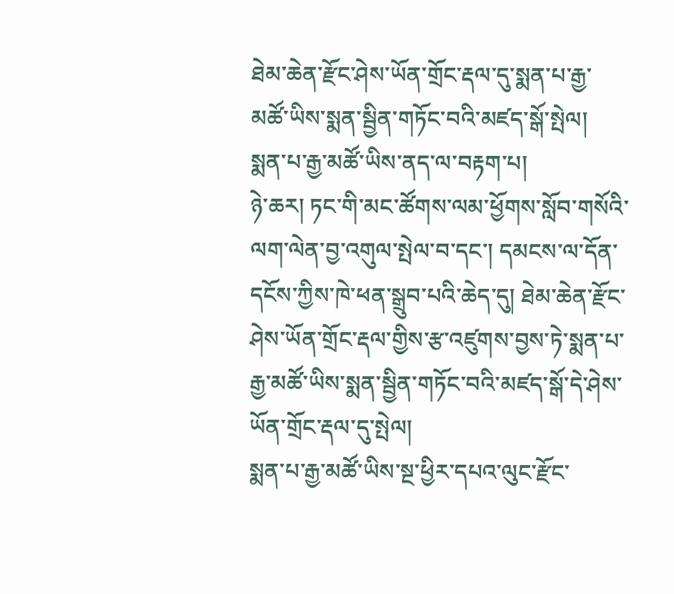ཐེམ་ཆེན་རྫོང་ཤེས་ཡོན་གྲོང་རྡལ་དུ་སྨན་པ་རྒྱ་མཚོ་ཡིས་སྨན་སྦྱིན་གཏོང་བའི་མཛད་སྒོ་སྤེལ།
སྨན་པ་རྒྱ་མཚོ་ཡིས་ནད་ལ་བརྟག་པ།
ཉེ་ཆར། ཏང་གི་མང་ཚོགས་ལམ་ཕྱོགས་སློབ་གསོའི་ལག་ལེན་བྱ་འགུལ་སྤེལ་བ་དང་། དམངས་ལ་དོན་དངོས་ཀྱིས་ཁེ་ཕན་སྒྲུབ་པའི་ཆེད་དུ། ཐེམ་ཆེན་རྫོང་ཤེས་ཡོན་གྲོང་རྡལ་གྱིས་རྩ་འཛུགས་བྱས་ཏེ་སྨན་པ་རྒྱ་མཚོ་ཡིས་སྨན་སྦྱིན་གཏོང་བའི་མཛད་སྒོ་དེ་ཤེས་ཡོན་གྲོང་རྡལ་དུ་སྤེལ།
སྨན་པ་རྒྱ་མཚོ་ཡིས་སྔ་ཕྱིར་དཔའ་ལུང་རྫོང་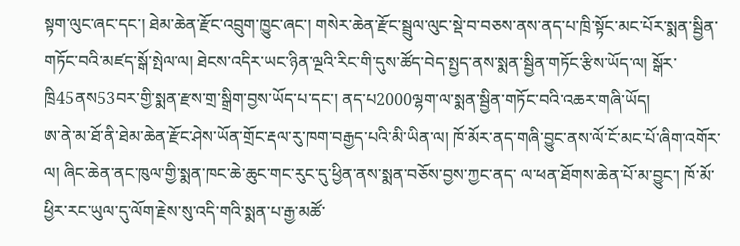སྟག་ལུང་ཞང་དང་། ཐེམ་ཆེན་རྫོང་འབྲུག་ཁྱུང་ཞང་། གསེར་ཆེན་རྫོང་སྦྲུལ་ལུང་སྡེ་བ་བཅས་ནས་ནད་པ་ཁྲི་སྟོང་མང་པོར་སྨན་སྦྱིན་གཏོང་བའི་མཛད་སྒོ་སྤེལ་ལ། ཐེངས་འདིར་ཡང་ཉིན་ལྔའི་རིང་གི་དུས་ཚོད་བེད་སྤྱད་ནས་སྨན་སྦྱིན་གཏོང་རྩིས་ཡོད་ལ། སྒོར་ཁྲི45ནས53བར་གྱི་སྨན་རྫས་གྲ་སྒྲིག་བྱས་ཡོད་པ་དང་། ནད་པ2000ལྷག་ལ་སྨན་སྦྱིན་གཏོང་བའི་འཆར་གཞི་ཡོད།
ཨ་ནེ་མ་ཐོ་ནི་ཐེམ་ཆེན་རྫོང་ཤེས་ཡོན་གྲོང་རྡལ་རུ་ཁག་བརྒྱད་པའི་མི་ཡིན་ལ། ཁོ་མོར་ནད་གཞི་བྱུང་ནས་ལོ་ངོ་མང་པོ་ཞིག་འགོར་ལ། ཞིང་ཆེན་ནང་ཁུལ་གྱི་སྨན་ཁང་ཆེ་ཆུང་གང་རུང་དུ་ཕྱིན་ནས་སྨན་བཅོས་བྱས་ཀྱང་ནད་ ལ་ཕན་ཐོགས་ཆེན་པོ་མ་བྱུང་། ཁོ་མོ་ཕྱིར་རང་ཡུལ་དུ་ལོག་རྗེས་སུ་འདི་གའི་སྨན་པ་རྒྱ་མཚོ་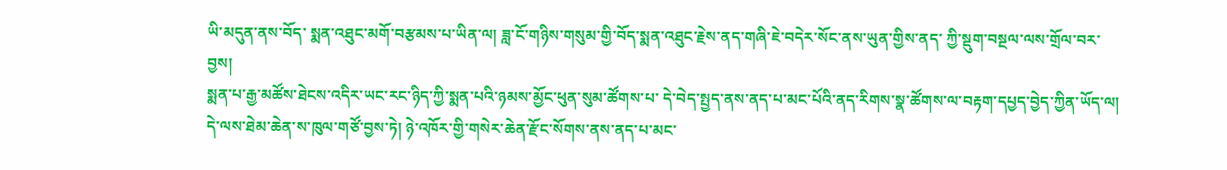ཡི་མདུན་ནས་བོད་ སྨན་འཐུང་མགོ་བརྩམས་པ་ཡིན་ལ། ཟླ་ངོ་གཉིས་གསུམ་གྱི་བོད་སྨན་འཐུང་རྗེས་ནད་གཞི་ཇེ་བདེར་སོང་ནས་ཡུན་གྱིས་ནད་ ཀྱི་སྡུག་བསྔལ་ལས་གྲོལ་བར་བྱས།
སྨན་པ་རྒྱ་མཚོས་ཐེངས་འདིར་ཡང་རང་ཉིད་ཀྱི་སྨན་པའི་ཉམས་མྱོང་ཕུན་སུམ་ཚོགས་པ་ དེ་བེད་སྤྱད་ནས་ནད་པ་མང་པོའི་ནད་རིགས་སྣ་ཚོགས་ལ་བརྟག་དཔྱད་བྱེད་ཀྱིན་ཡོད་ལ། དེ་ལས་ཐེམ་ཆེན་ས་ཁུལ་གཙོ་བྱས་ཏེ། ཉེ་འཁོར་གྱི་གསེར་ཆེན་རྫོང་སོགས་ནས་ནད་པ་མང་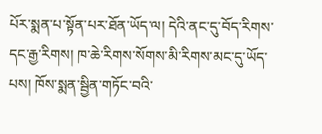པོར་སྨན་པ་སྟོན་པར་ཐོན་ཡོད་ལ། དེའི་ནང་དུ་བོད་རིགས་དང་རྒྱ་རིགས། ཁ་ཆེ་རིགས་སོགས་མི་རིགས་མང་དུ་ཡོད་པས། ཁོས་སྨན་སྦྱིན་གཏོང་བའི་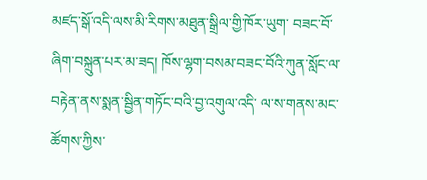མཛད་སྒོ་འདི་ལས་མི་རིགས་མཐུན་སྒྲིལ་གྱི་ཁོར་ཡུག་ བཟང་བོ་ཞིག་བསྐྲུན་པར་མ་ཟད། ཁོས་ལྷག་བསམ་བཟང་བོའི་ཀུན་སློང་ལ་བརྟེན་ནས་སྨན་སྦྱིན་གཏོང་བའི་བྱ་འགུལ་འདི་ ལ་ས་གནས་མང་ཚོགས་ཀྱིས་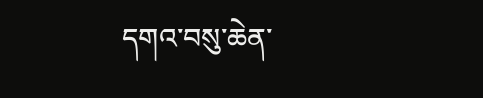དགའ་བསུ་ཆེན་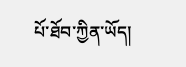པོ་ཐོབ་ཀྱིན་ཡོད།